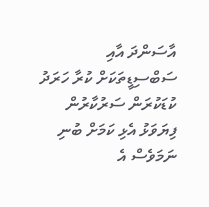އާސަންދަ އާއި ސަބްސިޑީތަކަށް ކުރާ ހަރަދު ކުޑަކުރަން ސަރުކާރުން ފިޔަވަޅު އެޅި ކަމަށް ބުނި ނަމަވެސް އެ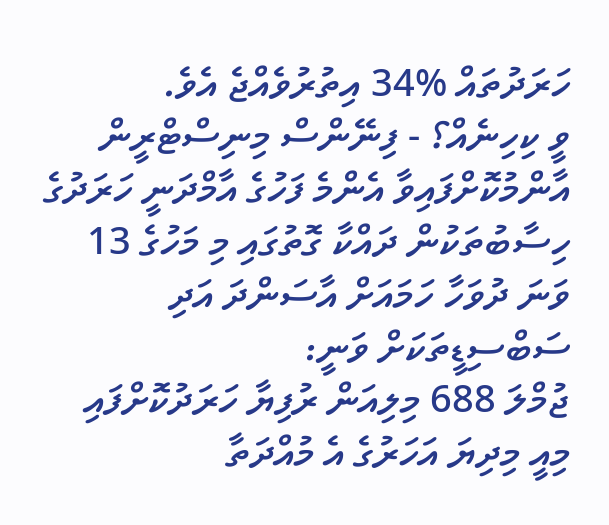ހަރަދުތައް %34 އިތުރުވެއްޖެ އެވެ.
ވީ ކިހިނެއް؟ - ފިނޭންސް މިނިސްޓްރީން އާންމުކޮށްފައިވާ އެންމެ ފަހުގެ އާމްދަނީ ހަރަދުގެ ހިސާބުތަކުން ދައްކާ ގޮތުގައި މި މަހުގެ 13 ވަނަ ދުވަހާ ހަމައަށް އާސަންދަ އަދި ސަބްސިޑީތަކަށް ވަނީ:
ޖުމްލަ 688 މިލިއަން ރުފިޔާ ހަރަދުކޮށްފައި
މިއީ މިދިޔަ އަހަރުގެ އެ މުއްދަތާ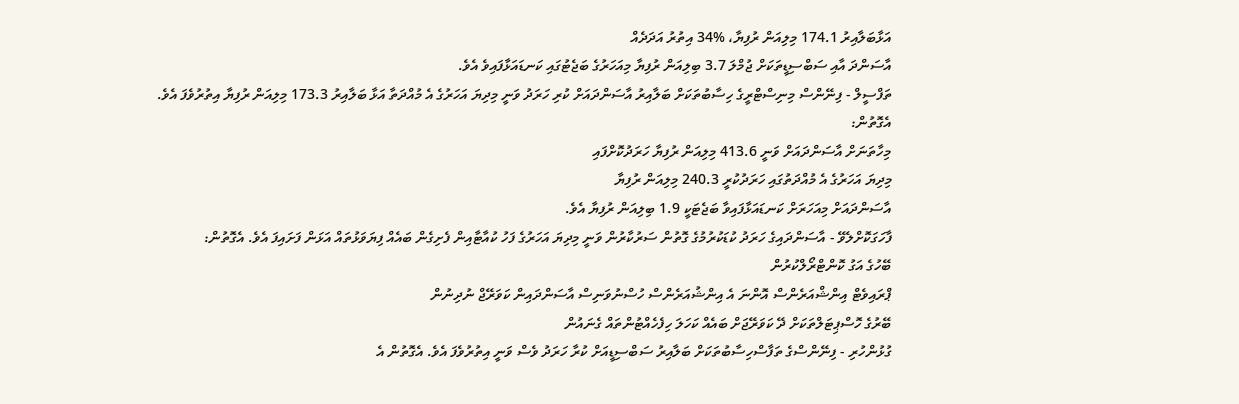އަޅާބަލާއިރު 174.1 މިލިއަން ރުފިޔާ، %34 އިތުރު އަދަދެއް
އާސަންދަ އާއި ސަބްސިޑީތަކަށް ޖުމްލަ 3.7 ބިލިއަން ރުފިޔާ މިއަހަރުގެ ބަޖެޓުގައި ކަނޑައަޅާފައިވެ އެވެ.
ތަފްސީލް - ފިނޭންސް މިނިސްޓްރީގެ ހިސާބުތަކަށް ބަލާއިރު އާސަންދައަށް ކުރި ހަރަދު ވަނީ މިދިޔަ އަހަރުގެ އެ މުއްދަތާ އަޅާ ބަލާއިރު 173.3 މިލިއަން ރުފިޔާ އިތުރުވެފަ އެވެ. އެގޮތުން:
މިހާތަނަށް އާސަންދައަށް ވަނީ 413.6 މިލިއަން ރުފިޔާ ހަރަދުކޮށްފައި
މިދިޔަ އަހަރުގެ އެ މުއްދަތުގައި ހަރަދުކުރީ 240.3 މިލިއަން ރުފިޔާ
އާސަންދައަށް މިއަހަރަށް ކަނޑައަޅާފައިވާ ބަޖެޓަކީ 1.9 ބިލިއަން ރުފިޔާ އެވެ.
ފާހަގަކޮށްލެވޭ - އާސަންދައިގެ ހަރަދު ކުޑަކުރުމުގެ ގޮތުން ސަރުކާރުން ވަނީ މިދިޔަ އަހަރުގެ ފަހު ކުއާޓާއިން ފެށިގެން ބައެއް ފިޔަވަޅުތައް އަޅަން ފަށައިފަ އެވެ. އެގޮތުން:
ބޭހުގެ އަގު ކޮންޓްރޯލްކުރުން
ޕްރައިވެޓް އިންޝްއަރެންސް އޮންނަ އެ އިންޝުއަރެންސް ހުސްނުވަނިސް އާސަންދައިން ކަވަރޭޖް ނުދިނުން
ބޭރުގެ ހޮސްޕިޓަލްތަކަށް ދޭ ކަވަރޭޖަށް ބައެއް ކަހަލަ ހިފެހެއްޓުންތައް ގެނައުން
ގުޅުންހުރި - ފިނޭންސްގެ ތަފާސްހިސާބުތަކަށް ބަލާއިރު ސަބްސިޑީއަށް ކުރާ ހަރަދު ވެސް ވަނީ އިތުރުވެފަ އެވެ. އެގޮތުން އެ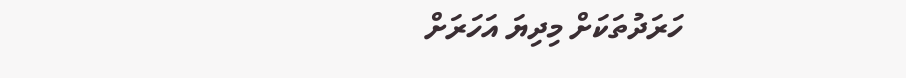ހަރަދުތަކަށް މިދިޔަ އަހަރަށް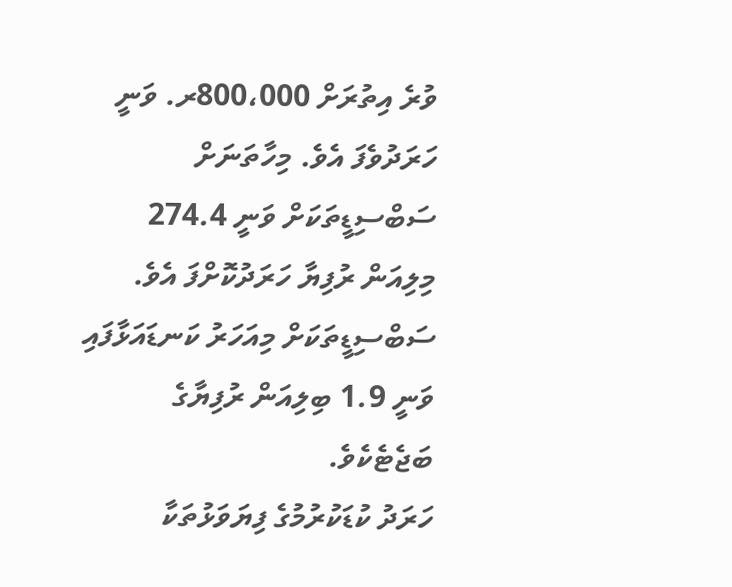ވުރެ އިތުރަށް 800،000ރ. ވަނީ ހަރަދުވެފަ އެވެ. މިހާތަނަށް ސަބްސިޑީތަކަށް ވަނީ 274.4 މިލިއަން ރުފިޔާ ހަރަދުކޮށްފަ އެވެ.
ސަބްސިޑީތަކަށް މިއަހަރު ކަނޑައަޅާފައި ވަނީ 1.9 ބިލިއަން ރުފިޔާގެ ބަޖެޓެކެވެ.
ހަރަދު ކުޑަކުރުމުގެ ފިޔަވަޅުތަކާ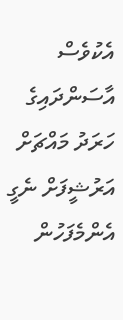އެކުވެސް އާސަންދައިގެ ހަރަދު މައްޗަށް
އަރުޝީފަށް ނެގީ
އެންމެފަހުން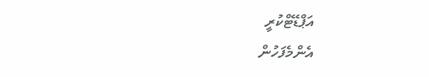އަޕްޑޭޓްކުރީ
އެންމެފަހުން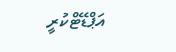އަޕްޑޭޓްކުރީ